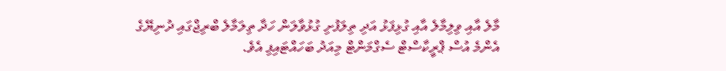މާލެ އާއި ވިލިމާލެ އާއި ގުޅިފަޅު އަދި ތިލަފުށި ގުޅުވާލަން ހަދާ ތިލަމާލެ ބްރިޖްގައި ދުނިޔޭގެ އެންމެ އުސް ޕްރީކާސްޓް ސެގްމަންޓް މިއަދު ބަހައްޓައިފި އެވެ.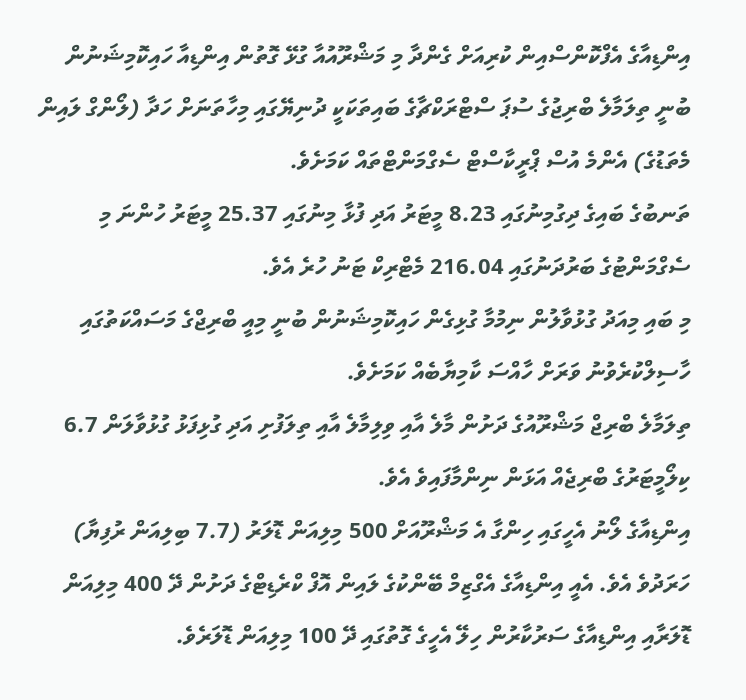އިންޑިއާގެ އެފްކޮންސްއިން ކުރިއަށް ގެންދާ މި މަޝްރޫއުއާ ގުޅޭ ގޮތުން އިންޑިއާ ހައިކޮމިޝަނުން ބުނީ ތިލަމާލެ ބްރިޖުގެ ސުޕަ ސްޓްރަކްޗާގެ ބައިތަކަކީ ދުނިޔޭގައި މިހާތަނަށް ހަދާ (ލޯންގް ލައިން މެތަޑުގެ) އެންމެ އުސް ޕްރީކާސްޓް ސެގްމަންޓްތައް ކަމަށެވެ.
ތަނބުގެ ބައިގެ ދިގުމިނުގައި 8.23 މީޓަރު އަދި ފުޅާ މިނުގައި 25.37 މީޓަރު ހުންނަ މި ސެގްމަންޓުގެ ބަރުދަނުގައި 216.04 މެޓްރިކް ޓަނު ހުރެ އެވެ.
މި ބައި މިއަދު ގުޅުވާލުން ނިމުމާ ގުޅިގެން ހައިކޮމިޝަނުން ބުނީ މިއީ ބްރިޖްގެ މަސައްކަތުގައި ހާސިލްކުރެވުނު ވަރަށް ހާއްސަ ކާމިޔާބެއް ކަމަށެވެ.
ތިލަމާލެ ބްރިޖް މަޝްރޫއުގެ ދަށުން މާލެ އާއި ވިލިމާލެ އާއި ތިލަފުށި އަދި ގުޅިފަޅު ގުޅުވާލަން 6.7 ކިލޯމީޓަރުގެ ބްރިޖެއް އަޅަން ނިންމާފައިވެ އެވެ.
އިންޑިއާގެ ލޯނު އެހީގައި ހިންގާ އެ މަޝްރޫއަށް 500 މިލިއަން ޑޮލަރު (7.7 ބިލިއަން ރުފިޔާ) ހަރަދުވެ އެވެ. އެއީ އިންޑިއާގެ އެގްޒިމް ބޭންކުގެ ލައިން އޮފް ކްރެޑިޓްގެ ދަށުން ދޭ 400 މިލިއަން ޑޮލަރާއި އިންޑިއާގެ ސަރުކާރުން ހިލޭ އެހީގެ ގޮތުގައި ދޭ 100 މިލިއަން ޑޮލަރެވެ.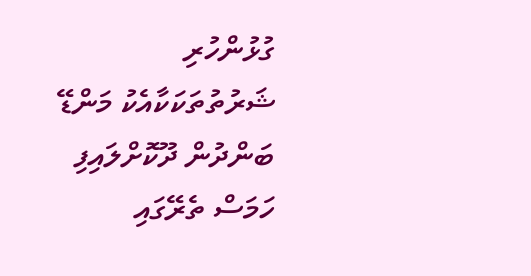ގުޅުންހުރި
ޝަރުތުތަކަކާއެކު މަންޑޭ ބަންދުން ދޫކޮށްލައިފި
ހަމަސް ތެރޭގައި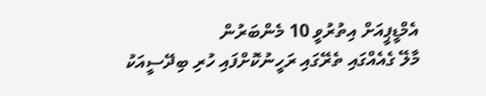އެމްޑީޕީއަށް އިތުރުވީ 10 މެންބަރުން
މާލޭ ގެއެއްގައި ތެރޭގައި ރަހީނުކޮށްފައި ހުރި ބިދޭސީއަކު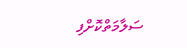ސަލާމަތްކޮށްފި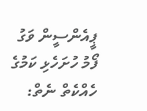ޕީއެންސީން ވަގު ފޯމު ހުށަހެޅި ކަމުގެ ހެއްކެތް ނެތް: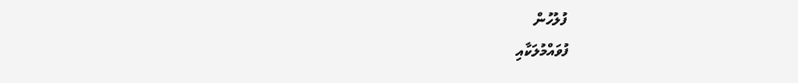ފުލުހުން
ފުވައްމުލަކާއި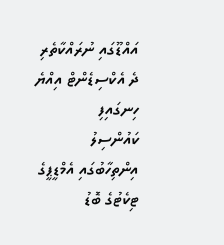އައްޑޫގައި ނުރައްކާތެރި ދެ އެކްސިޑެންޓް އިއްޔެ ހިނގައިފި
ކައުންސިލު އިންތިހާބުގައި އެމްޑީޕީގެ ޓިކެޓުގެ ބޮޑު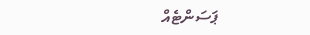ޕަސަންޓެއް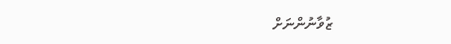ޒުވާނުންނަށް